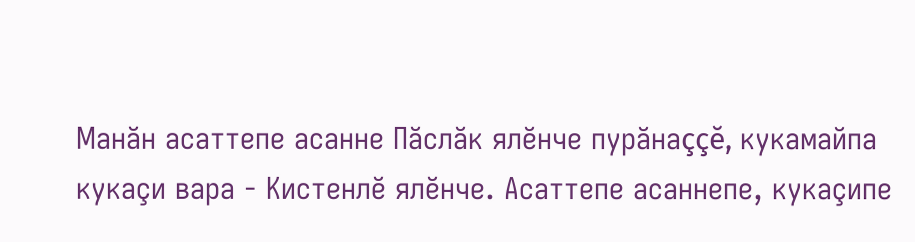Манăн асаттепе асанне Пăслăк ялĕнче пурăнаççĕ, кукамайпа кукаçи вара - Кистенлĕ ялĕнче. Асаттепе асаннепе, кукаçипе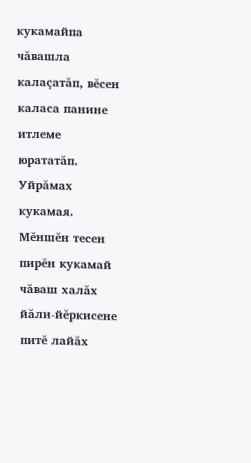кукамайпа чăвашла калаçатăп, вĕсен каласа панине итлеме юрататăп. Уйрăмах кукамая. Мĕншĕн тесен пирĕн кукамай чăваш халăх йăли-йĕркисене питĕ лайăх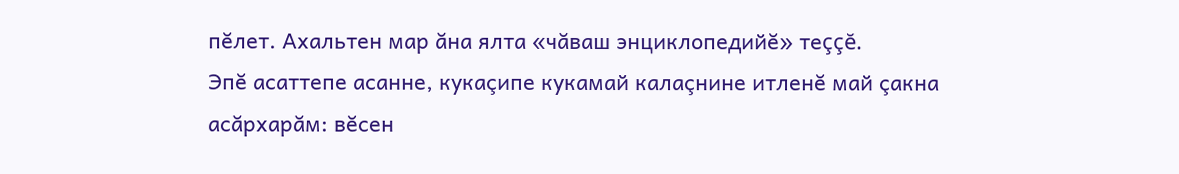пĕлет. Ахальтен мар ăна ялта «чăваш энциклопедийĕ» теççĕ.
Эпĕ асаттепе асанне, кукаçипе кукамай калаçнине итленĕ май çакна асăрхарăм: вĕсен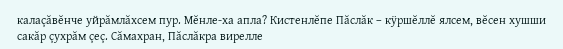калаçăвĕнче уйрăмлăхсем пур. Мĕнле-ха апла? Кистенлĕпе Пăслăк – кÿршĕллĕ ялсем, вĕсен хушши сакăр çухрăм çеç. Сăмахран, Пăслăкра вирелле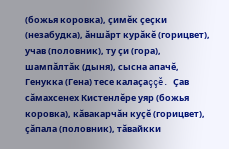(божья коровка), çимĕк çеçки (незабудка), ăншăрт курăкĕ (горицвет), учав (половник), ту çи (гора), шампăлтăк (дыня), сысна апачĕ, Генукка (Гена) тесе калаçаççĕ. Çав сăмахсенех Кистенлĕре уяр (божья коровка), кăвакарчăн куçĕ (горицвет), çăпала (половник), тăвайкки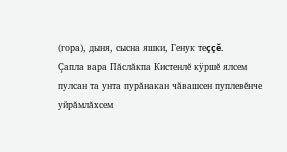(гора), дыня, сысна яшки, Генук теççĕ.
Çапла вара Пăслăкпа Кистенлĕ кÿршĕ ялсем пулсан та унта пурăнакан чăвашсен пуплевĕнче уйрăмлăхсем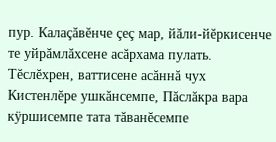пур. Калаçăвĕнче çеç мар, йăли-йĕркисенче те уйрăмлăхсене асăрхама пулать. Тĕслĕхрен, ваттисене асăннă чух Кистенлĕре ушкăнсемпе, Пăслăкра вара кÿршисемпе тата тăванĕсемпе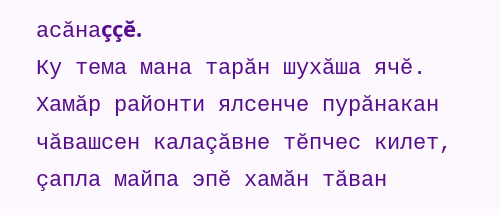асăнаççĕ.
Ку тема мана тарăн шухăша ячĕ. Хамăр районти ялсенче пурăнакан чăвашсен калаçăвне тĕпчес килет, çапла майпа эпĕ хамăн тăван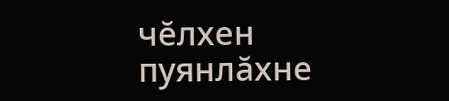чĕлхен пуянлăхне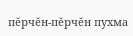пĕрчĕн-пĕрчĕн пухма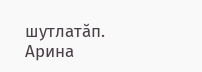шутлатăп.
Арина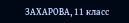ЗАХАРОВА, 11 класс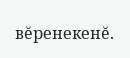вĕренекенĕ.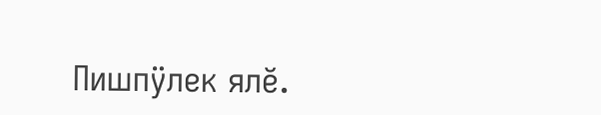Пишпÿлек ялĕ.